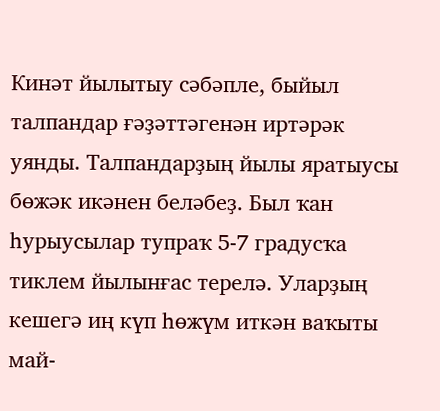Кинәт йылытыу сәбәпле, быйыл талпандар ғәҙәттәгенән иртәрәк уянды. Талпандарҙың йылы яратыусы бөжәк икәнен беләбеҙ. Был ҡан һурыусылар тупраҡ 5-7 градусҡа тиклем йылынғас терелә. Уларҙың кешегә иң күп һөжүм иткән ваҡыты май-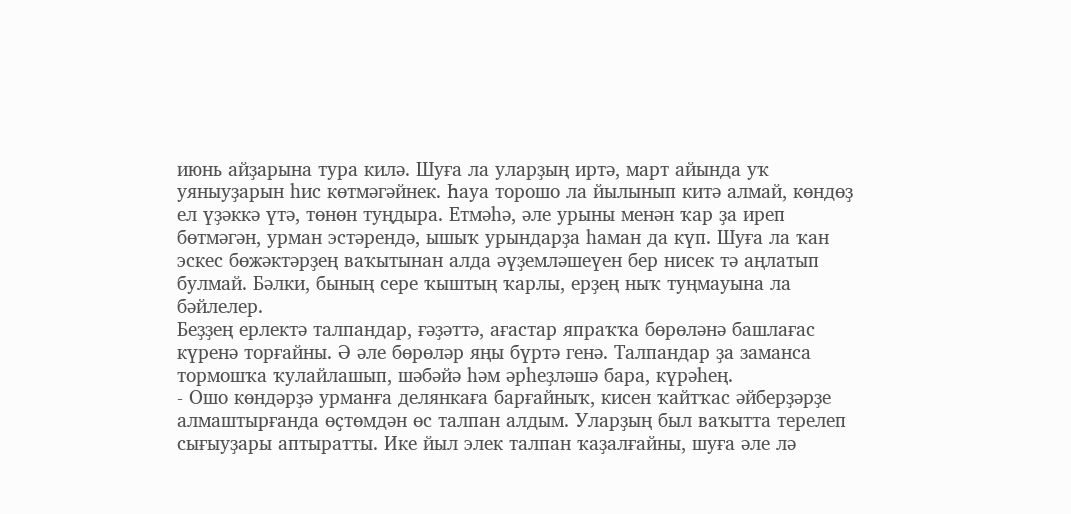июнь айҙарына тура килә. Шуға ла уларҙың иртә, март айында уҡ уяныуҙарын һис көтмәгәйнек. Һауа торошо ла йылынып китә алмай, көндөҙ ел үҙәккә үтә, төнөн туңдыра. Етмәһә, әле урыны менән ҡар ҙа иреп бөтмәгән, урман эстәрендә, ышыҡ урындарҙа һаман да күп. Шуға ла ҡан эскес бөжәктәрҙең ваҡытынан алда әүҙемләшеүен бер нисек тә аңлатып булмай. Бәлки, бының сере ҡыштың ҡарлы, ерҙең ныҡ туңмауына ла бәйлелер.
Беҙҙең ерлектә талпандар, ғәҙәттә, ағастар япраҡҡа бөрөләнә башлағас күренә торғайны. Ә әле бөрөләр яңы бүртә генә. Талпандар ҙа заманса тормошҡа ҡулайлашып, шәбәйә һәм әрһеҙләшә бара, күрәһең.
- Ошо көндәрҙә урманға делянкаға барғайныҡ, кисен ҡайтҡас әйберҙәрҙе алмаштырғанда өҫтөмдән өс талпан алдым. Уларҙың был ваҡытта терелеп сығыуҙары аптыратты. Ике йыл элек талпан ҡаҙалғайны, шуға әле лә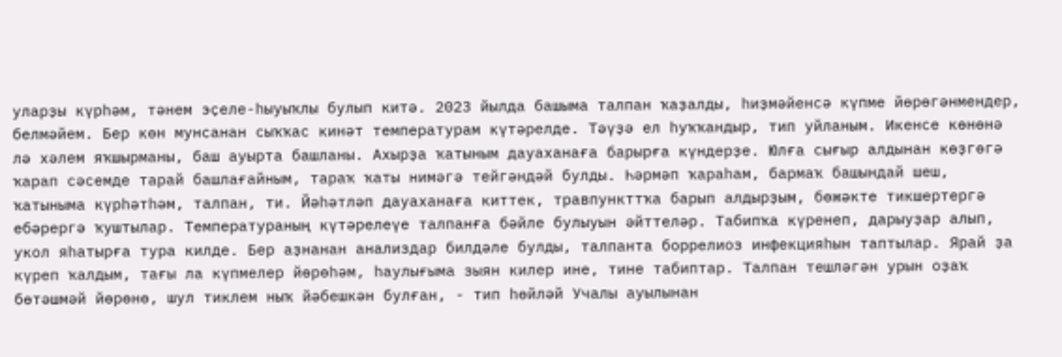уларҙы күрһәм, тәнем эҫеле-һыуыҡлы булып китә. 2023 йылда башыма талпан ҡаҙалды, һиҙмәйенсә күпме йөрөгәнмендер, белмәйем. Бер көн мунсанан сыҡҡас кинәт температурам күтәрелде. Тәүҙә ел һуҡҡандыр, тип уйланым. Икенсе көнөнә лә хәлем яҡшырманы, баш ауырта башланы. Ахырҙа ҡатыным дауаханаға барырға күндерҙе. Юлға сығыр алдынан көҙгөгә ҡарап сәсемде тарай башлағайным, тараҡ ҡаты нимәгә тейгәндәй булды. Һәрмәп ҡараһам, бармаҡ башындай шеш, ҡатыныма күрһәтһәм, талпан, ти. Йәһәтләп дауаханаға киттек, травпункттҡа барып алдырҙым, бөжәкте тикшертергә ебәрергә ҡуштылар. Температураның күтәрелеүе талпанға бәйле булыуын әйттеләр. Табипҡа күренеп, дарыуҙар алып, укол яһатырға тура килде. Бер аҙнанан анализдар билдәле булды, талпанта боррелиоз инфекцияһын таптылар. Ярай ҙа күреп ҡалдым, тағы ла күпмелер йөрөһәм, һаулығыма зыян килер ине, тине табиптар. Талпан тешләгән урын оҙаҡ бөтәшмәй йөрөнө, шул тиклем ныҡ йәбешкән булған, - тип һөйләй Учалы ауылынан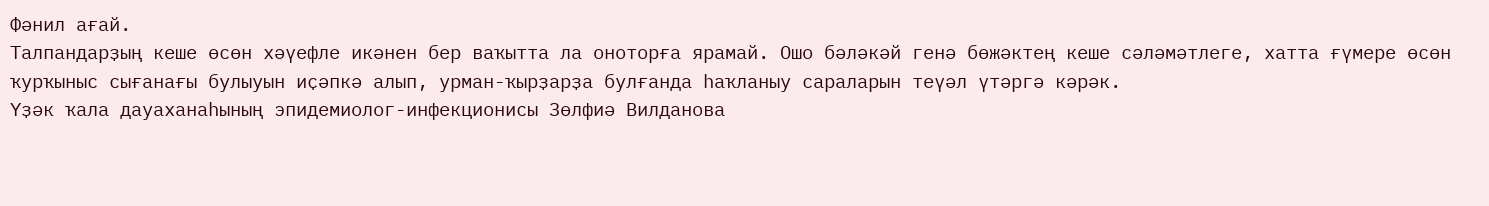Фәнил ағай.
Талпандарҙың кеше өсөн хәүефле икәнен бер ваҡытта ла оноторға ярамай. Ошо бәләкәй генә бөжәктең кеше сәләмәтлеге, хатта ғүмере өсөн ҡурҡыныс сығанағы булыуын иҫәпкә алып, урман-ҡырҙарҙа булғанда һаҡланыу сараларын теүәл үтәргә кәрәк.
Үҙәк ҡала дауаханаһының эпидемиолог-инфекционисы Зөлфиә Вилданова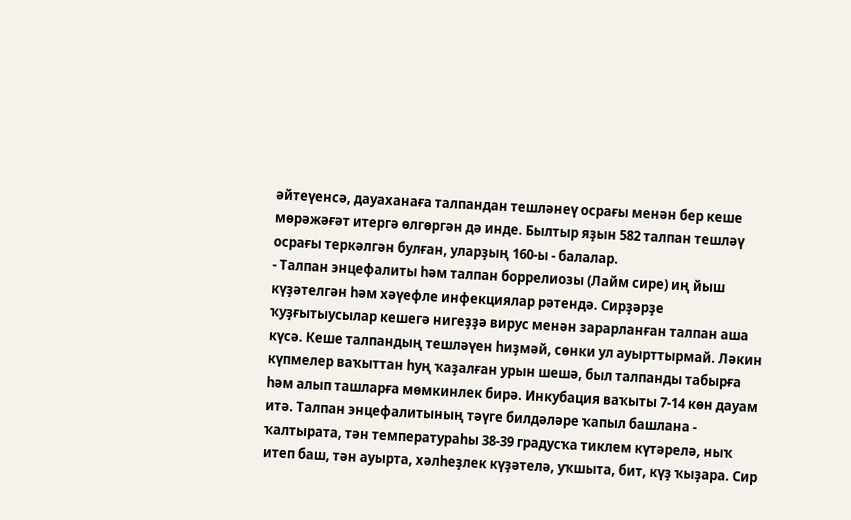әйтеүенсә, дауаханаға талпандан тешләнеү осрағы менән бер кеше мөрәжәғәт итергә өлгөргән дә инде. Былтыр яҙын 582 талпан тешләү осрағы теркәлгән булған, уларҙың 160-ы - балалар.
- Талпан энцефалиты һәм талпан боррелиозы (Лайм сире) иң йыш күҙәтелгән һәм хәүефле инфекциялар рәтендә. Сирҙәрҙе ҡуҙғытыусылар кешегә нигеҙҙә вирус менән зарарланған талпан аша күсә. Кеше талпандың тешләүен һиҙмәй, сөнки ул ауырттырмай. Ләкин күпмелер ваҡыттан һуң ҡаҙалған урын шешә, был талпанды табырға һәм алып ташларға мөмкинлек бирә. Инкубация ваҡыты 7-14 көн дауам итә. Талпан энцефалитының тәүге билдәләре ҡапыл башлана - ҡалтырата, тән температураһы 38-39 градусҡа тиклем күтәрелә, ныҡ итеп баш, тән ауырта, хәлһеҙлек күҙәтелә, уҡшыта, бит, күҙ ҡыҙара. Сир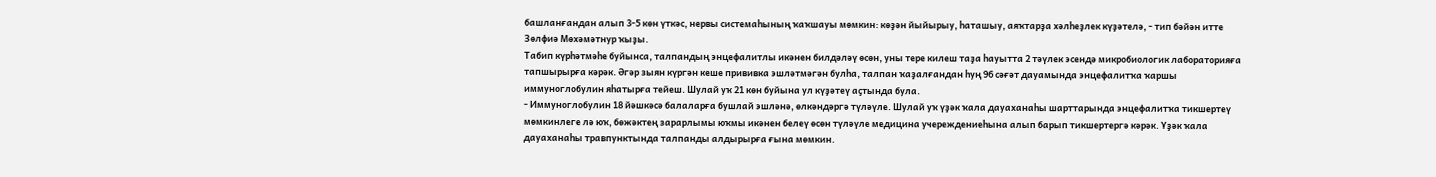башланғандан алып 3-5 көн үткәс, нервы системаһының ҡаҡшауы мөмкин: көҙән йыйырыу, һаташыу, аяҡтарҙа хәлһеҙлек күҙәтелә, - тип бәйән итте Зөлфиә Мөхәмәтнур ҡыҙы.
Табип күрһәтмәһе буйынса, талпандың энцефалитлы икәнен билдәләү өсөн, уны тере килеш таҙа һауытта 2 тәүлек эсендә микробиологик лабораторияға тапшырырға кәрәк. Әгәр зыян күргән кеше прививка эшләтмәгән булһа, талпан ҡаҙалғандан һуң 96 сәғәт дауамында энцефалитҡа ҡаршы иммуноглобулин яһатырға тейеш. Шулай уҡ 21 көн буйына ул күҙәтеү аҫтында була.
- Иммуноглобулин 18 йәшкәсә балаларға бушлай эшләнә, өлкәндәргә түләүле. Шулай уҡ үҙәк ҡала дауаханаһы шарттарында энцефалитҡа тикшертеү мөмкинлеге лә юҡ, бөжәктең зарарлымы юҡмы икәнен белеү өсөн түләүле медицина учереждениеһына алып барып тикшертергә кәрәк. Үҙәк ҡала дауаханаһы травпунктында талпанды алдырырға ғына мөмкин.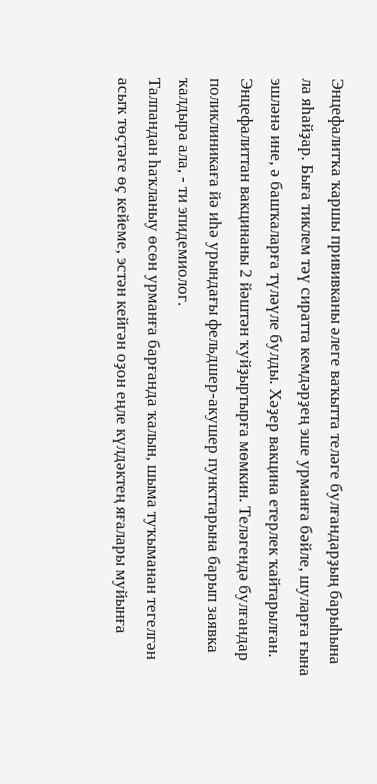Энцефалитҡа ҡаршы прививканы әлеге ваҡытта теләге булғандарҙың барыһына ла яһайҙар. Быға тиклем тәү сиратта кемдәрҙең эше урманға бәйле, шуларға ғына эшләнә ине, ә башҡаларға түләүле булды. Хәҙер вакцина етерлек ҡайтарылған. Энцефалиттан вакцинаны 2 йәштән ҡуйҙыртырға мөмкин. Теләгендә булғандар поликлиникаға йә иһә урындағы фельдшер-акушер пункттарына барып заявка ҡалдыра ала, - ти эпидемиолог.
Талпандан һаҡланыу өсөн урманға барғанда ҡалын, шыма туҡыманан тегелгән асыҡ төҫтәге өҫ кейеме, эстән кейгән оҙон еңле күлдәктең яғалары муйынға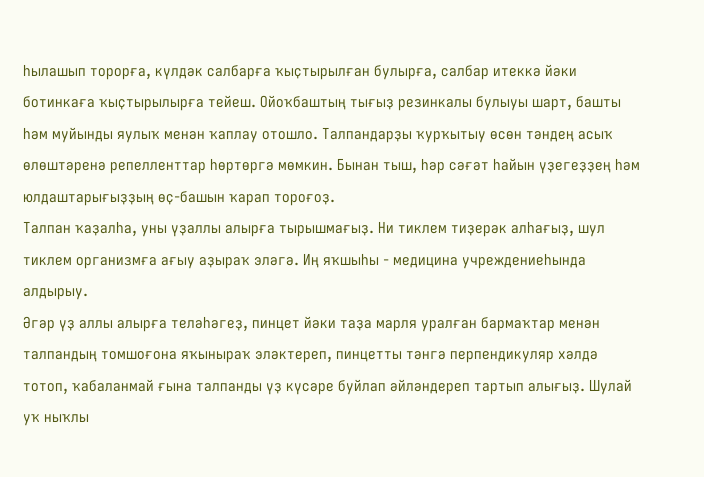һылашып торорға, күлдәк салбарға ҡыҫтырылған булырға, салбар итеккә йәки ботинкаға ҡыҫтырылырға тейеш. Ойоҡбаштың тығыҙ резинкалы булыуы шарт, башты һәм муйынды яулыҡ менән ҡаплау отошло. Талпандарҙы ҡурҡытыу өсөн тәндең асыҡ өлөштәренә репелленттар һөртөргә мөмкин. Бынан тыш, һәр сәғәт һайын үҙегеҙҙең һәм юлдаштарығыҙҙың өҫ-башын ҡарап тороғоҙ.
Талпан ҡаҙалһа, уны үҙаллы алырға тырышмағыҙ. Ни тиклем тиҙерәк алһағыҙ, шул тиклем организмға ағыу аҙыраҡ эләгә. Иң яҡшыһы - медицина учреждениеһында алдырыу.
Әгәр үҙ аллы алырға теләһәгеҙ, пинцет йәки таҙа марля уралған бармаҡтар менән талпандың томшоғона яҡыныраҡ эләктереп, пинцетты тәнгә перпендикуляр хәлдә тотоп, ҡабаланмай ғына талпанды үҙ күсәре буйлап әйләндереп тартып алығыҙ. Шулай уҡ ныҡлы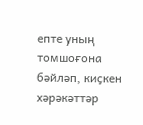епте уның томшоғона бәйләп, киҫкен хәрәкәттәр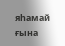яһамай ғына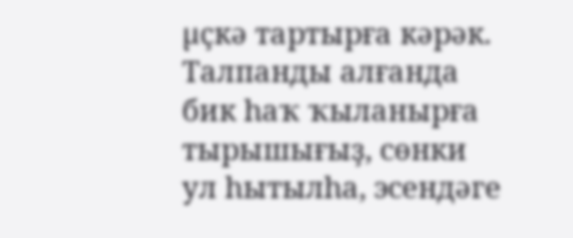µҫкә тартырға кәрәк. Талпанды алғанда бик һаҡ ҡыланырға тырышығыҙ, сөнки ул һытылһа, эсендәге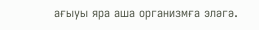ағыуы яра аша организмға эләгә.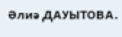Әлиә ДАУЫТОВА.